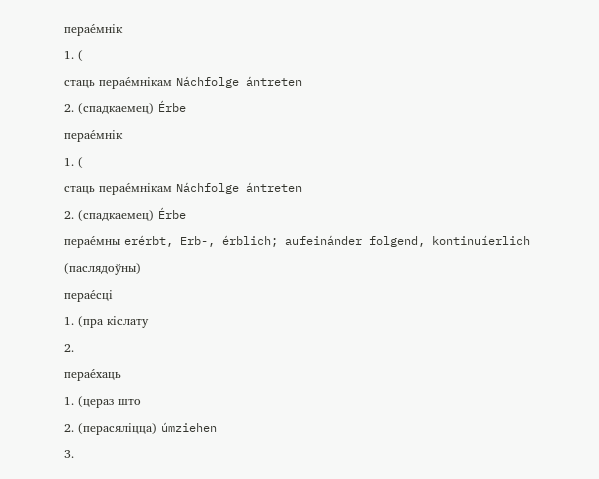перае́мнік
1. (
стаць перае́мнікам Náchfolge ántreten
2. (спадкаемец) Érbe
перае́мнік
1. (
стаць перае́мнікам Náchfolge ántreten
2. (спадкаемец) Érbe
перае́мны erérbt, Erb-, érblich; aufeinánder folgend, kontinuíerlich (паслядоўны)
перае́сці
1. (пра кіслату
2.
перае́хаць
1. (цераз што
2. (перасяліцца) úmziehen
3.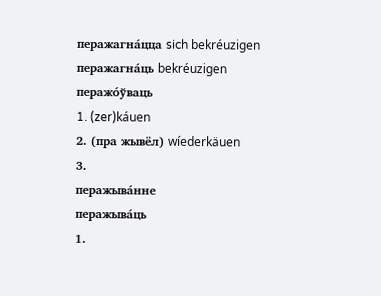перажагна́цца sich bekréuzigen
перажагна́ць bekréuzigen
перажо́ўваць
1. (zer)káuen
2. (пра жывёл) wíederkäuen
3.
перажыва́нне
перажыва́ць
1.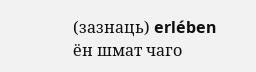(зазнаць) erlében
ён шмат чаго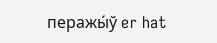перажы́ў er hat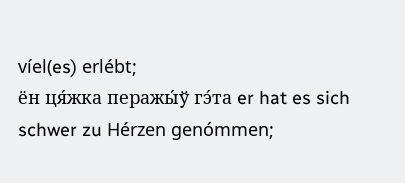víel(es) erlébt;
ён ця́жка перажы́ў гэ́та er hat es sich schwer zu Hérzen genómmen;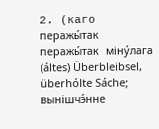2. (каго
перажы́так
перажы́так міну́лага (áltes) Überbleibsel, überhólte Sáche;
вынішчэ́нне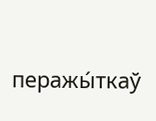перажы́ткаў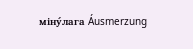міну́лага Áusmerzung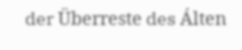der Überreste des Álten